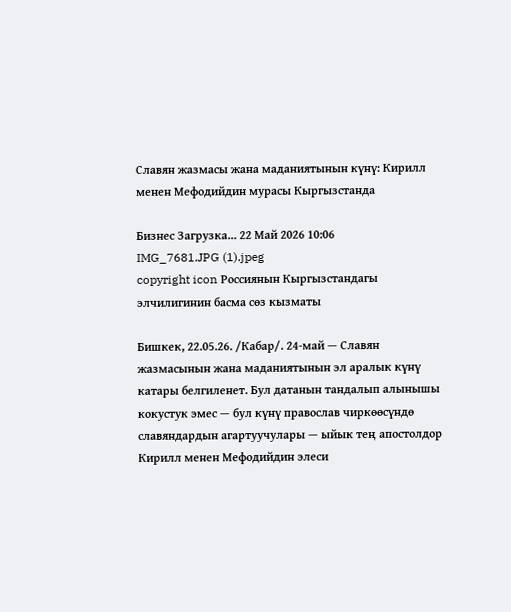Славян жазмасы жана маданиятынын күнү: Кирилл менен Мефодийдин мурасы Кыргызстанда

Бизнес Загрузка... 22 Май 2026 10:06
IMG_7681.JPG (1).jpeg
copyright icon Россиянын Кыргызстандагы элчилигинин басма сөз кызматы

Бишкек, 22.05.26. /Кабар/. 24-май — Славян жазмасынын жана маданиятынын эл аралык күнү катары белгиленет. Бул датанын тандалып алынышы кокустук эмес — бул күнү православ чиркөөсүндө славяндардын агартуучулары — ыйык тең апостолдор Кирилл менен Мефодийдин элеси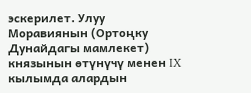эскерилет. Улуу Моравиянын (Ортоңку Дунайдагы мамлекет) князынын өтүнүчү менен IX кылымда алардын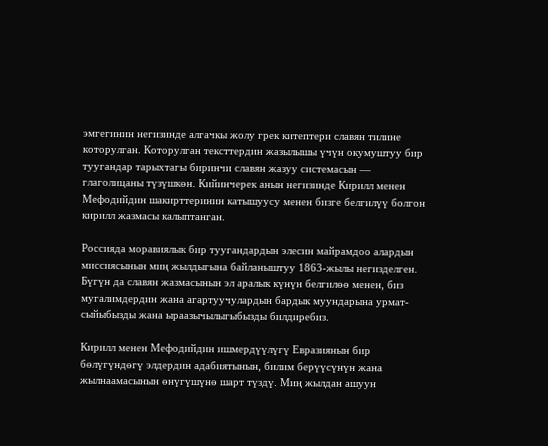эмгегинин негизинде алгачкы жолу грек китептери славян тилине которулган. Которулган тексттердин жазылышы үчүн окумуштуу бир туугандар тарыхтагы биринчи славян жазуу системасын — глаголицаны түзүшкөн. Кийинчерек анын негизинде Кирилл менен Мефодийдин шакирттеринин катышуусу менен бизге белгилүү болгон кирилл жазмасы калыптанган.

Россияда моравиялык бир туугандардын элесин майрамдоо алардын миссиясынын миң жылдыгына байланыштуу 1863-жылы негизделген. Бүгүн да славян жазмасынын эл аралык күнүн белгилөө менен, биз мугалимдердин жана агартуучулардын бардык муундарына урмат-сыйыбызды жана ыраазычылыгыбызды билдиребиз.

Кирилл менен Мефодийдин ишмердүүлүгү Евразиянын бир бөлүгүндөгү элдердин адабиятынын, билим берүүсүнүн жана жылнаамасынын өнүгүшүнө шарт түздү. Миң жылдан ашуун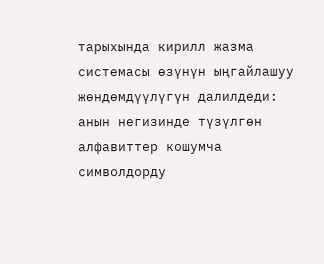тарыхында кирилл жазма системасы өзүнүн ыңгайлашуу жөндөмдүүлүгүн далилдеди: анын негизинде түзүлгөн алфавиттер кошумча символдорду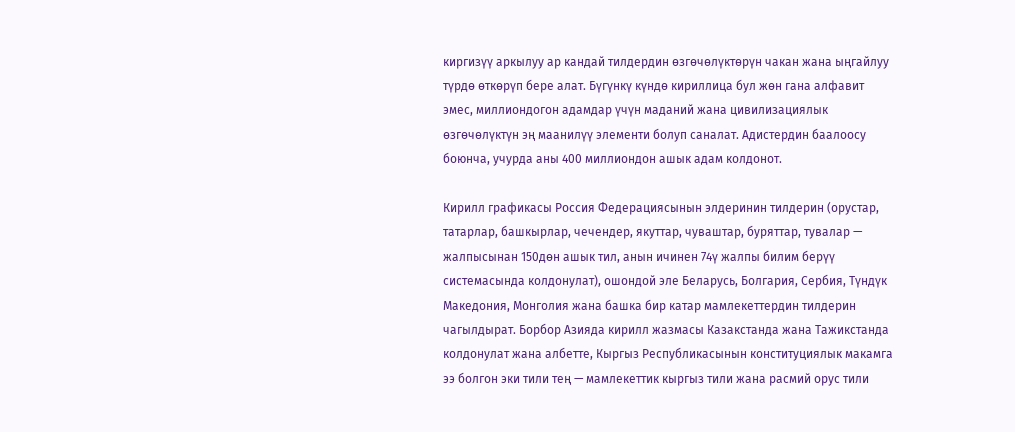киргизүү аркылуу ар кандай тилдердин өзгөчөлүктөрүн чакан жана ыңгайлуу түрдө өткөрүп бере алат. Бүгүнкү күндө кириллица бул жөн гана алфавит эмес, миллиондогон адамдар үчүн маданий жана цивилизациялык өзгөчөлүктүн эң маанилүү элементи болуп саналат. Адистердин баалоосу боюнча, учурда аны 400 миллиондон ашык адам колдонот.

Кирилл графикасы Россия Федерациясынын элдеринин тилдерин (орустар, татарлар, башкырлар, чечендер, якуттар, чуваштар, буряттар, тувалар — жалпысынан 150дөн ашык тил, анын ичинен 74ү жалпы билим берүү системасында колдонулат), ошондой эле Беларусь, Болгария, Сербия, Түндүк Македония, Монголия жана башка бир катар мамлекеттердин тилдерин чагылдырат. Борбор Азияда кирилл жазмасы Казакстанда жана Тажикстанда колдонулат жана албетте, Кыргыз Республикасынын конституциялык макамга ээ болгон эки тили тең — мамлекеттик кыргыз тили жана расмий орус тили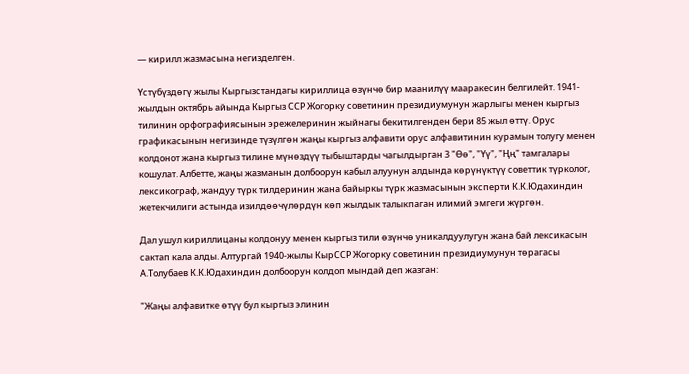— кирилл жазмасына негизделген.

Үстүбүздөгү жылы Кыргызстандагы кириллица өзүнчө бир маанилүү мааракесин белгилейт. 1941-жылдын октябрь айында Кыргыз ССР Жогорку советинин президиумунун жарлыгы менен кыргыз тилинин орфографиясынын эрежелеринин жыйнагы бекитилгенден бери 85 жыл өттү. Орус графикасынын негизинде түзүлгөн жаңы кыргыз алфавити орус алфавитинин курамын толугу менен колдонот жана кыргыз тилине мүнөздүү тыбыштарды чагылдырган 3 "Өө", "Үү", "Ңң" тамгалары кошулат. Албетте, жаңы жазманын долбоорун кабыл алуунун алдында көрүнүктүү советтик түрколог, лексикограф, жандуу түрк тилдеринин жана байыркы түрк жазмасынын эксперти К.К.Юдахиндин жетекчилиги астында изилдөөчүлөрдүн көп жылдык талыкпаган илимий эмгеги жүргөн.

Дал ушул кириллицаны колдонуу менен кыргыз тили өзүнчө уникалдуулугун жана бай лексикасын сактап кала алды. Алтургай 1940-жылы КырССР Жогорку советинин президиумунун төрагасы А.Толубаев К.К.Юдахиндин долбоорун колдоп мындай деп жазган:

"Жаңы алфавитке өтүү бул кыргыз элинин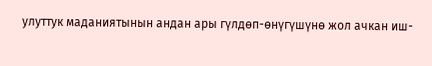улуттук маданиятынын андан ары гүлдөп-өнүгүшүнө жол ачкан иш-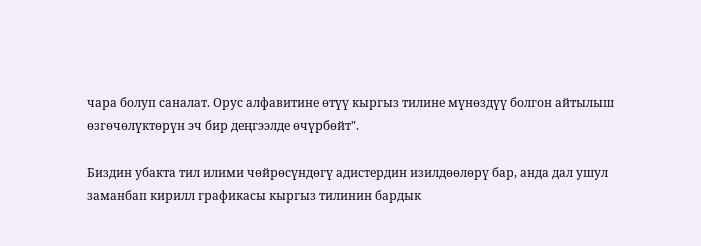чара болуп саналат. Орус алфавитине өтүү кыргыз тилине мүнөздүү болгон айтылыш өзгөчөлүктөрүн эч бир деңгээлде өчүрбөйт".

Биздин убакта тил илими чөйрөсүндөгү адистердин изилдөөлөрү бар, анда дал ушул заманбап кирилл графикасы кыргыз тилинин бардык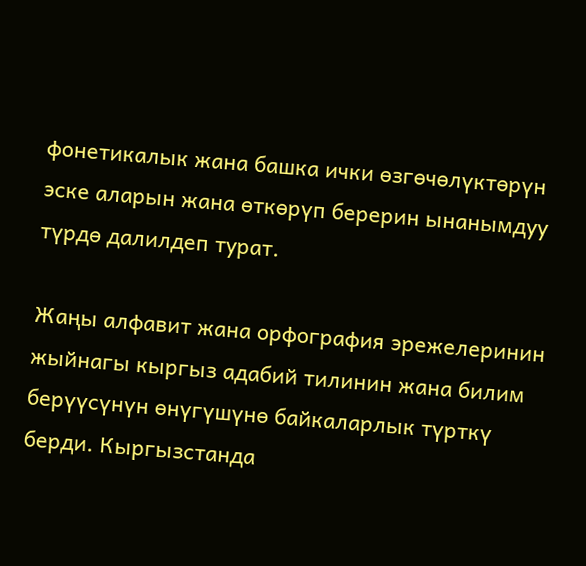фонетикалык жана башка ички өзгөчөлүктөрүн эске аларын жана өткөрүп берерин ынанымдуу түрдө далилдеп турат.

Жаңы алфавит жана орфография эрежелеринин жыйнагы кыргыз адабий тилинин жана билим берүүсүнүн өнүгүшүнө байкаларлык түрткү берди. Кыргызстанда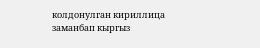колдонулган кириллица заманбап кыргыз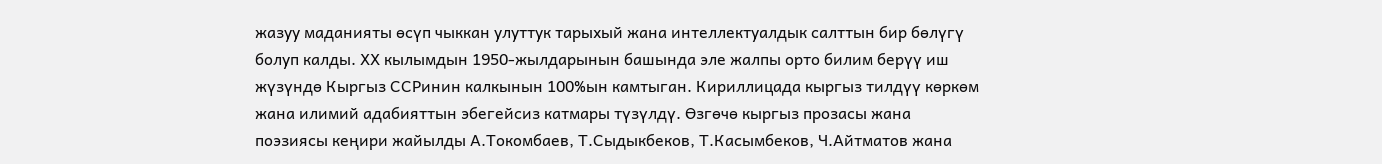жазуу маданияты өсүп чыккан улуттук тарыхый жана интеллектуалдык салттын бир бөлүгү болуп калды. XX кылымдын 1950-жылдарынын башында эле жалпы орто билим берүү иш жүзүндө Кыргыз ССРинин калкынын 100%ын камтыган. Кириллицада кыргыз тилдүү көркөм жана илимий адабияттын эбегейсиз катмары түзүлдү. Өзгөчө кыргыз прозасы жана поэзиясы кеңири жайылды А.Токомбаев, Т.Сыдыкбеков, Т.Касымбеков, Ч.Айтматов жана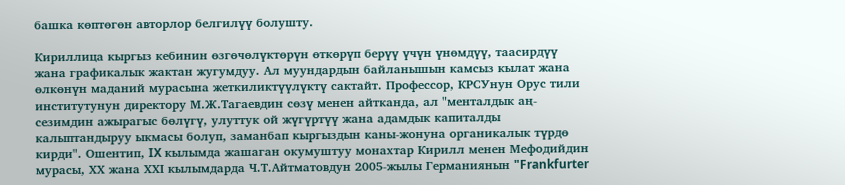башка көптөгөн авторлор белгилүү болушту.

Кириллица кыргыз кебинин өзгөчөлүктөрүн өткөрүп берүү үчүн үнөмдүү, таасирдүү жана графикалык жактан жугумдуу. Ал муундардын байланышын камсыз кылат жана өлкөнүн маданий мурасына жеткиликтүүлүктү сактайт. Профессор, КРСУнун Орус тили институтунун директору М.Ж.Тагаевдин сөзү менен айтканда, ал "менталдык аң-сезимдин ажырагыс бөлүгү, улуттук ой жүгүртүү жана адамдык капиталды калыптандыруу ыкмасы болуп, заманбап кыргыздын каны-жонуна органикалык түрдө кирди". Ошентип, IX кылымда жашаган окумуштуу монахтар Кирилл менен Мефодийдин мурасы, ХХ жана ХХI кылымдарда Ч.Т.Айтматовдун 2005-жылы Германиянын "Frankfurter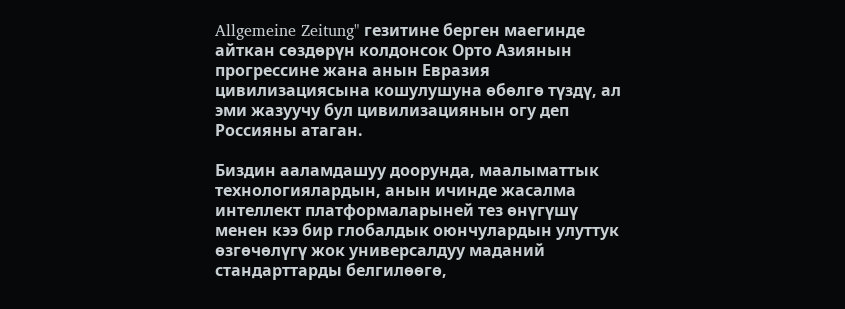Allgemeine Zeitung" гезитине берген маегинде айткан сөздөрүн колдонсок Орто Азиянын прогрессине жана анын Евразия цивилизациясына кошулушуна өбөлгө түздү, ал эми жазуучу бул цивилизациянын огу деп Россияны атаган.

Биздин ааламдашуу доорунда, маалыматтык технологиялардын, анын ичинде жасалма интеллект платформаларыней тез өнүгүшү менен кээ бир глобалдык оюнчулардын улуттук өзгөчөлүгү жок универсалдуу маданий стандарттарды белгилөөгө,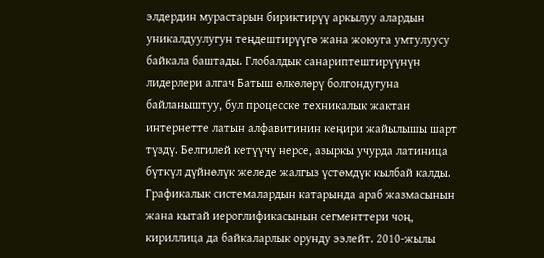элдердин мурастарын бириктирүү аркылуу алардын уникалдуулугун теңдештирүүгө жана жоюуга умтулуусу байкала баштады. Глобалдык санариптештирүүнүн лидерлери алгач Батыш өлкөлөрү болгондугуна байланыштуу, бул процесске техникалык жактан интернетте латын алфавитинин кеңири жайылышы шарт түздү. Белгилей кетүүчү нерсе, азыркы учурда латиница бүткүл дүйнөлүк желеде жалгыз үстөмдүк кылбай калды. Графикалык системалардын катарында араб жазмасынын жана кытай иероглификасынын сегменттери чоң, кириллица да байкаларлык орунду ээлейт. 2010-жылы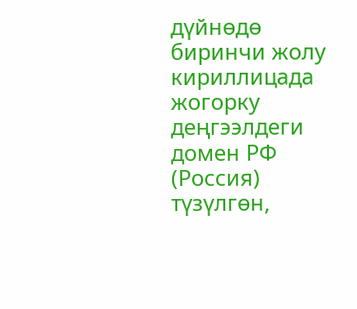дүйнөдө биринчи жолу кириллицада жогорку деңгээлдеги домен РФ (Россия) түзүлгөн,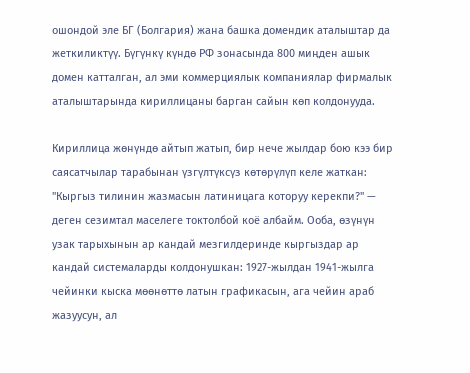ошондой эле БГ (Болгария) жана башка домендик аталыштар да жеткиликтүү. Бүгүнкү күндө РФ зонасында 800 миңден ашык домен катталган, ал эми коммерциялык компаниялар фирмалык аталыштарында кириллицаны барган сайын көп колдонууда.

Кириллица жөнүндө айтып жатып, бир нече жылдар бою кээ бир саясатчылар тарабынан үзгүлтүксүз көтөрүлүп келе жаткан: "Кыргыз тилинин жазмасын латиницага которуу керекпи?" — деген сезимтал маселеге токтолбой коё албайм. Ооба, өзүнүн узак тарыхынын ар кандай мезгилдеринде кыргыздар ар кандай системаларды колдонушкан: 1927-жылдан 1941-жылга чейинки кыска мөөнөттө латын графикасын, ага чейин араб жазуусун, ал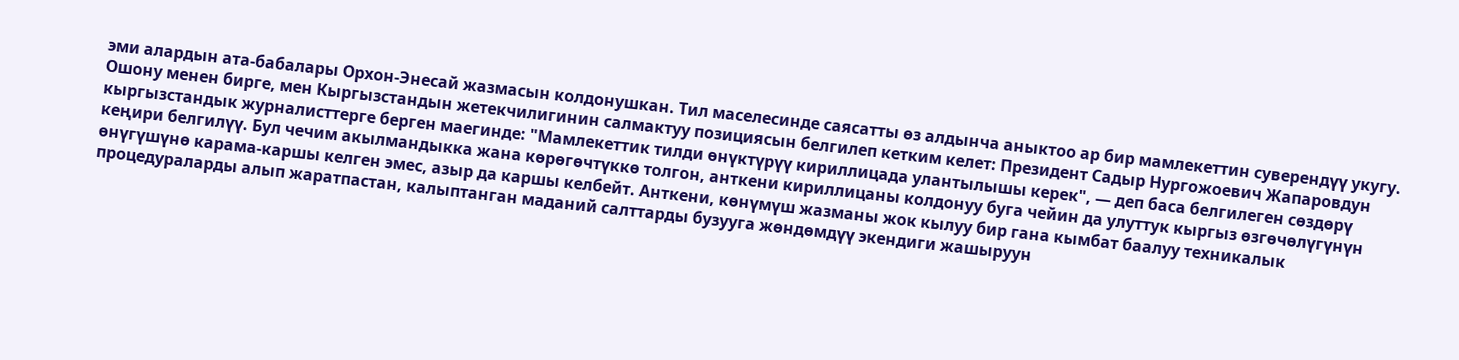эми алардын ата-бабалары Орхон-Энесай жазмасын колдонушкан. Тил маселесинде саясатты өз алдынча аныктоо ар бир мамлекеттин суверендүү укугу. Ошону менен бирге, мен Кыргызстандын жетекчилигинин салмактуу позициясын белгилеп кетким келет: Президент Садыр Нургожоевич Жапаровдун кыргызстандык журналисттерге берген маегинде: "Мамлекеттик тилди өнүктүрүү кириллицада улантылышы керек", — деп баса белгилеген сөздөрү кеңири белгилүү. Бул чечим акылмандыкка жана көрөгөчтүккө толгон, анткени кириллицаны колдонуу буга чейин да улуттук кыргыз өзгөчөлүгүнүн өнүгүшүнө карама-каршы келген эмес, азыр да каршы келбейт. Анткени, көнүмүш жазманы жок кылуу бир гана кымбат баалуу техникалык процедураларды алып жаратпастан, калыптанган маданий салттарды бузууга жөндөмдүү экендиги жашыруун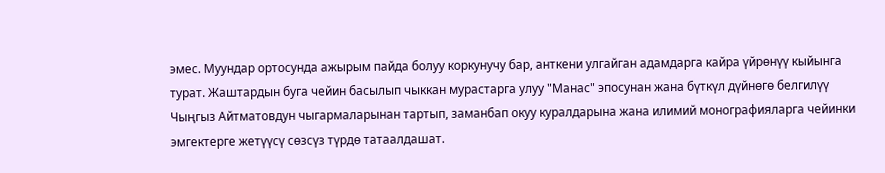эмес. Муундар ортосунда ажырым пайда болуу коркунучу бар, анткени улгайган адамдарга кайра үйрөнүү кыйынга турат. Жаштардын буга чейин басылып чыккан мурастарга улуу "Манас" эпосунан жана бүткүл дүйнөгө белгилүү Чыңгыз Айтматовдун чыгармаларынан тартып, заманбап окуу куралдарына жана илимий монографияларга чейинки эмгектерге жетүүсү сөзсүз түрдө татаалдашат.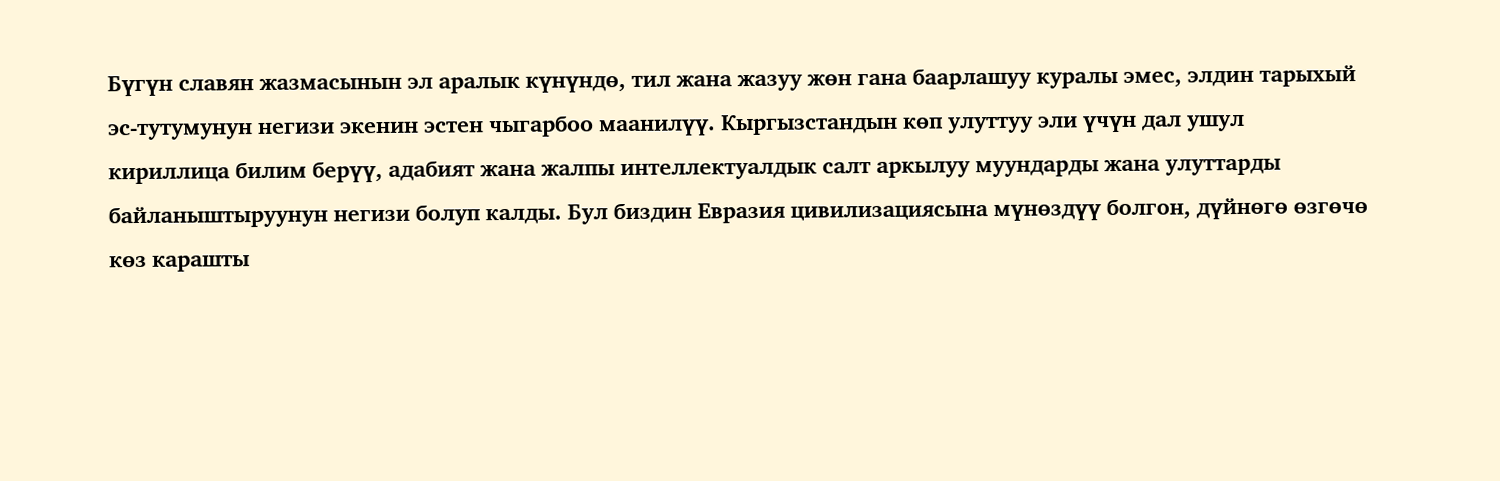Бүгүн славян жазмасынын эл аралык күнүндө, тил жана жазуу жөн гана баарлашуу куралы эмес, элдин тарыхый эс-тутумунун негизи экенин эстен чыгарбоо маанилүү. Кыргызстандын көп улуттуу эли үчүн дал ушул кириллица билим берүү, адабият жана жалпы интеллектуалдык салт аркылуу муундарды жана улуттарды байланыштыруунун негизи болуп калды. Бул биздин Евразия цивилизациясына мүнөздүү болгон, дүйнөгө өзгөчө көз карашты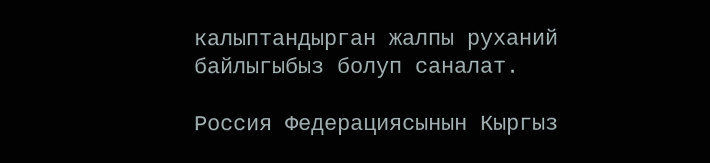калыптандырган жалпы руханий байлыгыбыз болуп саналат.

Россия Федерациясынын Кыргыз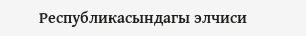Республикасындагы элчиси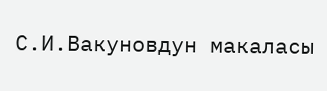С.И.Вакуновдун макаласы